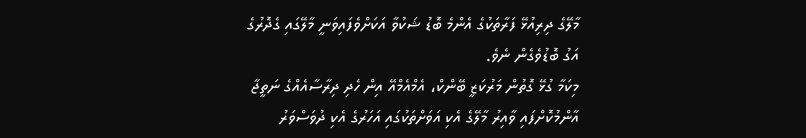މާލޭގެ ދިރިއުޅޭ ފަރާތަކުގެ އެންމެ ބޮޑު ޝަކުވާ އަކަށްވެފައިވަނީ މާލޭގައި ގެދޮރުގެ އަގު ބޮޑުވެގެން ނެވެ.
މިކަމާ ގުޅޭ ގޮތުން މަރުކަޒީ ބޭންކް، އެމްއެމްއޭ އިން ހެދި ދިރާސާއެއްގެ ނަތީޖާ އާންމުކޮށްފައި ވާއިރު މާލޭގެ އެކި އަވަށްތަކުގައި އަހަރުގެ އެކި ދުވަސްވަރު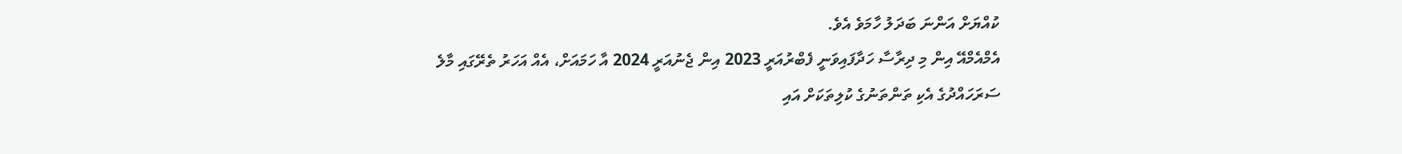ކުއްޔަށް އަންނަ ބަދަލު ހާމަވެ އެވެ.
އެމްއެމްއޭ އިން މި ދިރާސާ ހަދާފައިވަނީ ފެބްރުއަރީ 2023 އިން ޖެނުއަރީ 2024 އާ ހަމައަށް، އެއް އަހަރު ތެރޭގައި މާލެ ސަރަހައްދުގެ އެކި ތަންތަނުގެ ކުލިތަކަށް އައި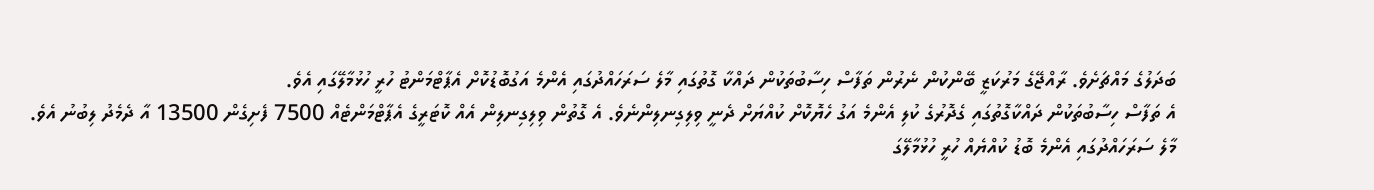ބަދަލުގެ މައްޗަށެވެ. ރާއްޖޭގެ މަރުކަޒީ ބޭންކުން ނެރުން ތަފާސް ހިސާބުތަކުން ދައްކާ ގޮތުގައި މާލެ ސަރަހައްދުގައި އެންމެ އަގުބޮޑުކޮށް އެޕާޓްމަންޓު ހުރީ ހުޅުމާލޭގައި އެވެ.
އެ ތަފާސް ހިސާބުތަކުން ދައްކާގޮތުގައި ގެދޮރުގެ ކުލި އެންމެ އަގު ހެޔޮކޮށް ކުއްޔަށް ދެނީ ވިލިގިނލިންނެވެ. އެ ގޮތުން ވިލިގިނލިން އެއް ކޮޓަރީގެ އެޕާޓްމަންޓެއް 7500 ފެށިގެން 13500 އާ ދެމެދު ލިބުނު އެވެ.
މާލެ ސަރަހައްދުގައި އެންމެ ބޮޑު ކުއްޔެއް ހުރީ ހުޅުމާލޭގަ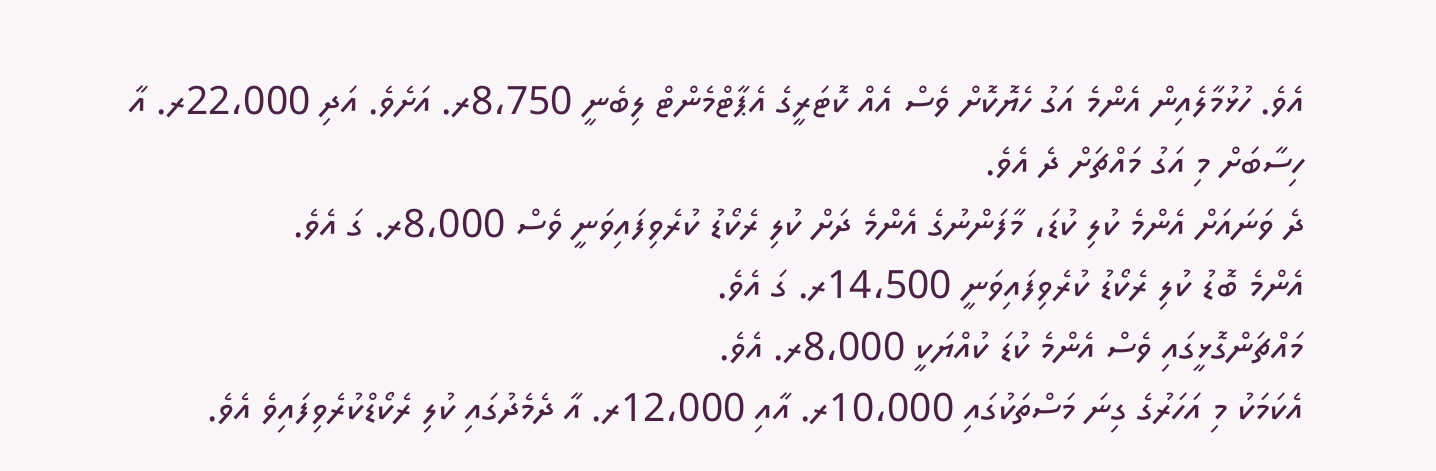އެވެ. ހުޅުމާލެއިން އެންމެ އަގު ހެޔޮކޮށް ވެސް އެއް ކޮޓަރީގެ އެޕާޓްމެންޓް ލިބެނީ 8،750ރ. އަށެވެ. އަދި 22،000ރ. އާ ހިސާބަށް މި އަގު މައްޗަށް ދެ އެވެ.
ދެ ވަނައަށް އެންމެ ކުލި ކުޑަ، މާފަންނުގެ އެންމެ ދަށް ކުލި ރެކޯޑު ކުރެވިފައިވަނީ ވެސް 8،000ރ. ގަ އެވެ.
އެންމެ ބޮޑު ކުލި ރެކޯޑު ކުރެވިފައިވަނީ 14،500ރ. ގަ އެވެ.
މައްޗަންގޮޅީގައި ވެސް އެންމެ ކުޑަ ކުއްޔަކީ 8،000ރ. އެވެ.
އެކަމަކު މި އަހަރުގެ ގިނަ މަސްތަކުގައި 10،000ރ. އާއި 12،000ރ. އާ ދެމެދުގައި ކުލި ރެކޯޑްކުރެވިފައިވެ އެވެ.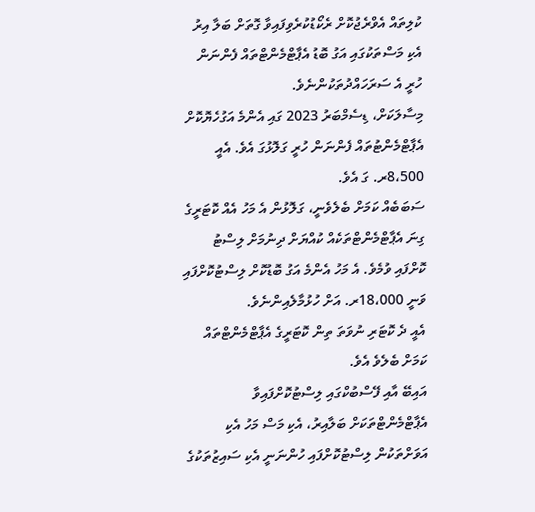ކުލިތައް އެވްރެޖުކޮށް ރެކޯޑުކުރެވިފައިވާ ގޮތަށް ބަލާ އިރު އެކި މަސްތަކުގައި އަގު ބޮޑު އެޕާޓްމެންޓްތައް ފެންނަން ހުރީ އެ ސަރަހައްދުތަކުންނެވެ.
މިސާލަކަށް، ޑިސެމްބަރު 2023 ގައި އެންމެ އަގުހެޔޮކޮށް އެޕާޓްމެންޓުތައް ފެންނަން ހުރީ ގަލޮޅުގަ އެވެ. އެއީ 8،500ރ. ގަ އެވެ.
ސަބަބެއް ކަމަށް ބެލެވެނީ، ގަލޮޅުން އެ މަހު އެއް ކޮޓަރީގެ ގިނަ އެޕާޓްމެންޓްތަކެއް ކުއްޔަށް ދިނުމަށް ލިސްޓު ކޮށްފައި ވުމެވެ. އެ މަހު އެންމެ އަގު ބޮޑުކޮށް ލިސްޓުކޮށްފައި ވަނީ 18،000ރ. އަށް ހުޅުމާލެއިންނެވެ.
އެއީ ދެ ކޮޓަރި ނުވަތަ ތިން ކޮޓަރީގެ އެޕާޓްމެންޓްތައް ކަމަށް ބެލެވެ އެވެ.
އައިބޭ އާއި ފޭސްބުކްގައި ލިސްޓުކޮށްފައިވާ އެޕާޓްމެންޓްތަކަށް ބަލާއިރު، އެކި މަސް މަހު އެކި އަވަށްތަކުން ލިސްޓުކޮށްފައި ހުންނަނީ އެކި ސައިޒުތަކުގެ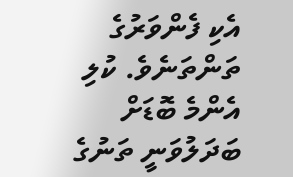އެކި ފެންވަރުގެ ތަންތަނެވެ. ކުލި އެންމެ ބޮޑަށް ބަދަލުވަނީ ތަނުގެ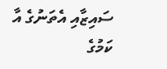ސައިޒާއި އެތަނުގެ އާ ކަމުގެ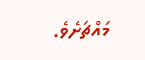މައްޗަށެވެ.